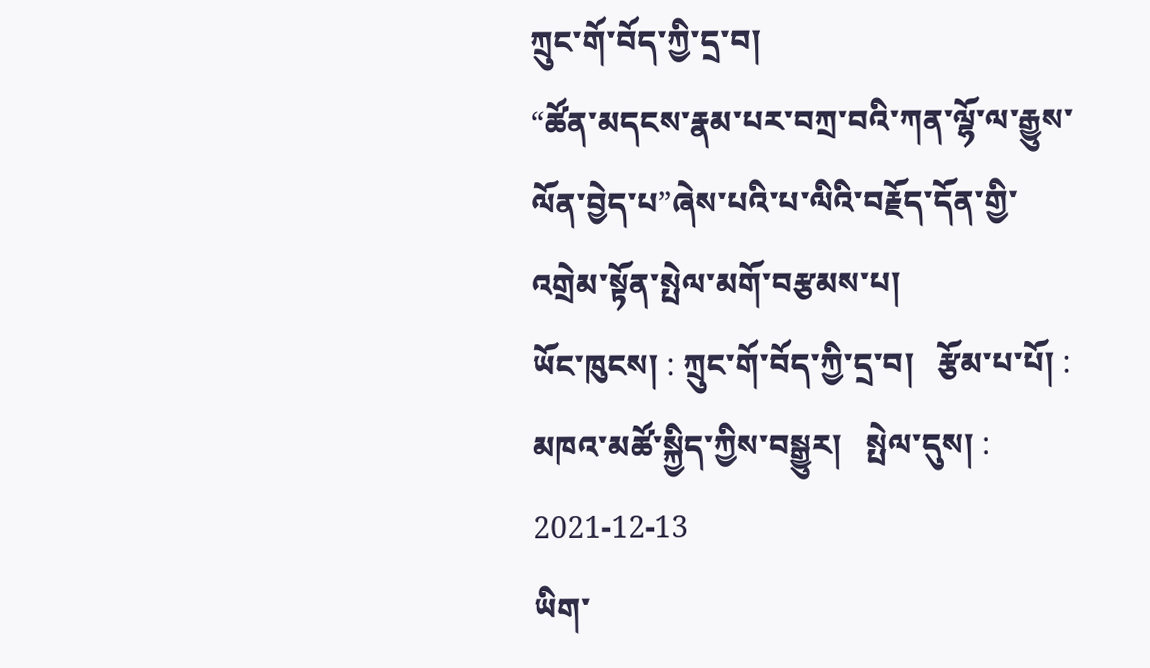ཀྲུང་གོ་བོད་ཀྱི་དྲ་བ།
“ཚོན་མདངས་རྣམ་པར་བཀྲ་བའི་ཀན་ལྷོ་ལ་རྒྱུས་ལོན་བྱེད་པ”ཞེས་པའི་པ་ལིའི་བརྗོད་དོན་གྱི་འགྲེམ་སྟོན་སྤེལ་མགོ་བརྩམས་པ།
ཡོང་ཁུངས། : ཀྲུང་གོ་བོད་ཀྱི་དྲ་བ།   རྩོམ་པ་པོ། : མཁའ་མཚོ་སྐྱིད་ཀྱིས་བསྒྱུར།   སྤེལ་དུས། : 2021-12-13
ཡིག་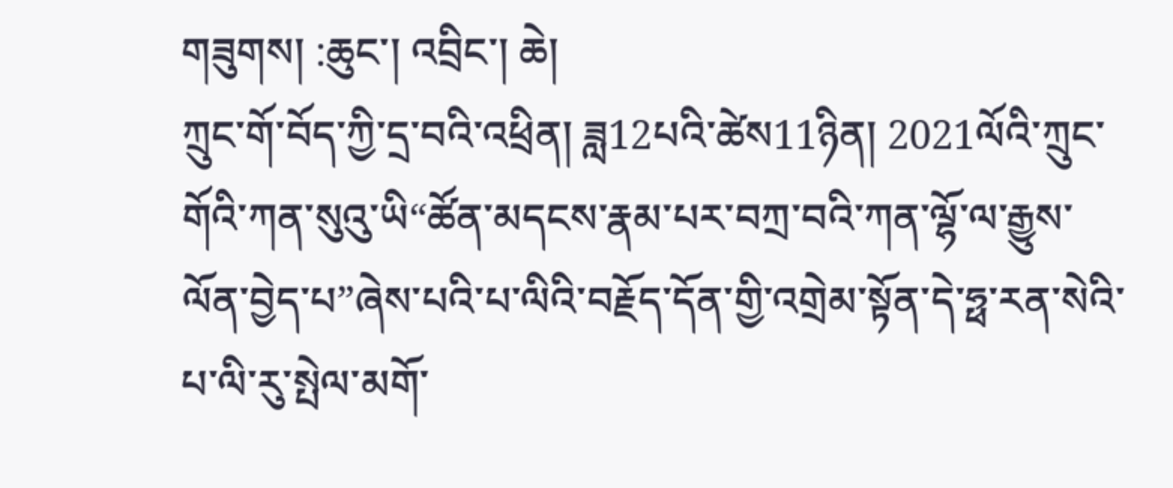གཟུགས། :ཆུང་། འབྲིང་། ཆེ།
ཀྲུང་གོ་བོད་ཀྱི་དྲ་བའི་འཕྲིན། ཟླ12པའི་ཚེས11ཉིན། 2021ལོའི་ཀྲུང་གོའི་ཀན་སུའུ་ཡི“ཚོན་མདངས་རྣམ་པར་བཀྲ་བའི་ཀན་ལྷོ་ལ་རྒྱུས་ལོན་བྱེད་པ”ཞེས་པའི་པ་ལིའི་བརྗོད་དོན་གྱི་འགྲེམ་སྟོན་དེ་ཧྥ་རན་སེའི་པ་ལི་རུ་སྤེལ་མགོ་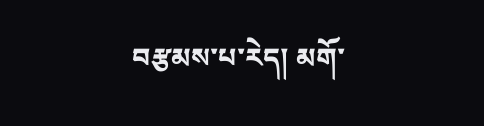བརྩམས་པ་རེད། མགོ་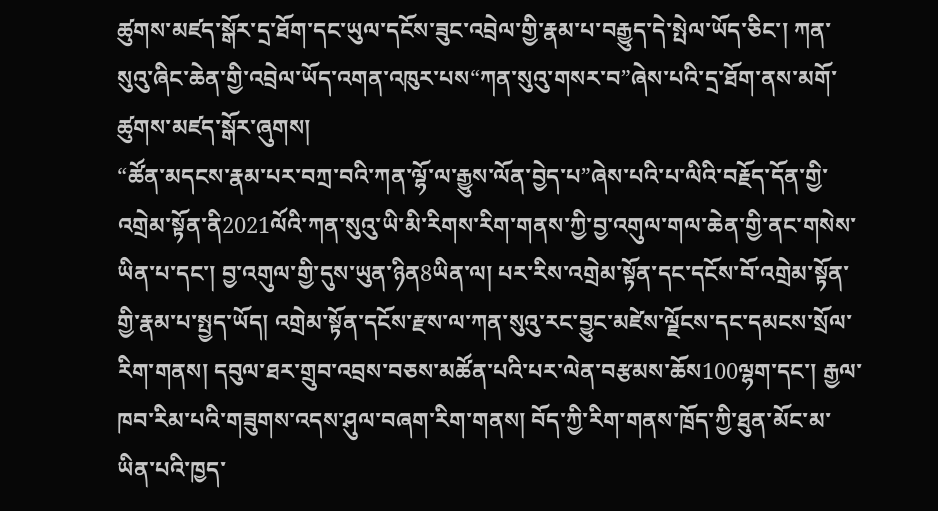ཚུགས་མཛད་སྒོར་དྲ་ཐོག་དང་ཡུལ་དངོས་ཟུང་འབྲེལ་གྱི་རྣམ་པ་བརྒྱུད་དེ་སྤེལ་ཡོད་ཅིང་། ཀན་སུའུ་ཞིང་ཆེན་གྱི་འབྲེལ་ཡོད་འགན་འཁུར་པས“ཀན་སུའུ་གསར་བ”ཞེས་པའི་དྲ་ཐོག་ནས་མགོ་ཚུགས་མཛད་སྒོར་ཞུགས།
“ཚོན་མདངས་རྣམ་པར་བཀྲ་བའི་ཀན་ལྷོ་ལ་རྒྱུས་ལོན་བྱེད་པ”ཞེས་པའི་པ་ལིའི་བརྗོད་དོན་གྱི་འགྲེམ་སྟོན་ནི2021ལོའི་ཀན་སུའུ་ཡི་མི་རིགས་རིག་གནས་ཀྱི་བྱ་འགུལ་གལ་ཆེན་གྱི་ནང་གསེས་ཡིན་པ་དང་། བྱ་འགུལ་གྱི་དུས་ཡུན་ཉིན8ཡིན་ལ། པར་རིས་འགྲེམ་སྟོན་དང་དངོས་བོ་འགྲེམ་སྟོན་གྱི་རྣམ་པ་སྤྱད་ཡོད། འགྲེམ་སྟོན་དངོས་རྫས་ལ་ཀན་སུའུ་རང་བྱུང་མཛེས་ལྗོངས་དང་དམངས་སྲོལ་རིག་གནས། དབུལ་ཐར་གྲུབ་འབྲས་བཅས་མཚོན་པའི་པར་ལེན་བརྩམས་ཆོས100ལྷག་དང་། རྒྱལ་ཁབ་རིམ་པའི་གཟུགས་འདས་ཤུལ་བཞག་རིག་གནས། བོད་ཀྱི་རིག་གནས་ཁྲོད་ཀྱི་ཐུན་མོང་མ་ཡིན་པའི་ཁྱད་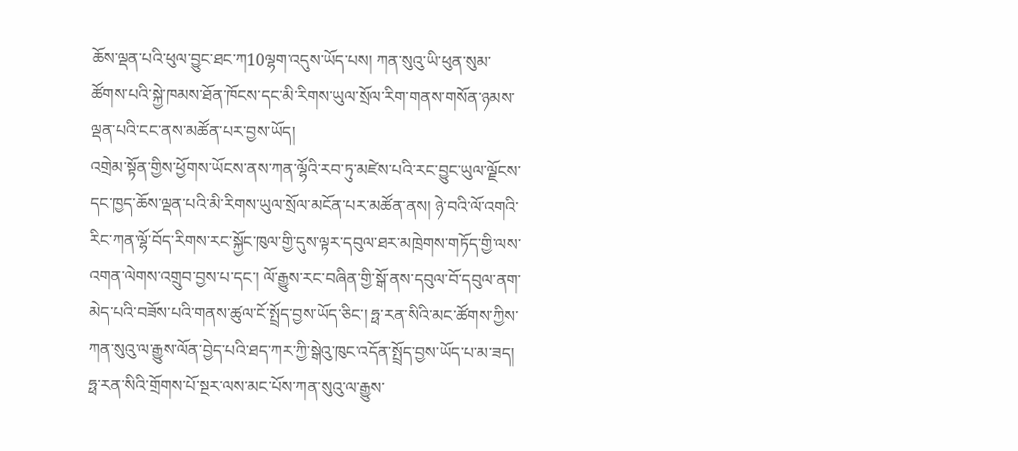ཆོས་ལྡན་པའི་ཕུལ་བྱུང་ཐང་ཀ10ལྷག་འདུས་ཡོད་པས། ཀན་སུའུ་ཡི་ཕུན་སུམ་ཚོགས་པའི་སྐྱེ་ཁམས་ཐོན་ཁོངས་དང་མི་རིགས་ཡུལ་སྲོལ་རིག་གནས་གསོན་ཉམས་ལྡན་པའི་ངང་ནས་མཚོན་པར་བྱས་ཡོད།
འགྲེམ་སྟོན་གྱིས་ཕྱོགས་ཡོངས་ནས་ཀན་ལྷོའི་རབ་ཏུ་མཛེས་པའི་རང་བྱུང་ཡུལ་ལྗོངས་དང་ཁྱད་ཆོས་ལྡན་པའི་མི་རིགས་ཡུལ་སྲོལ་མངོན་པར་མཚོན་ནས། ཉེ་བའི་ལོ་འགའི་རིང་ཀན་ལྷོ་བོད་རིགས་རང་སྐྱོང་ཁུལ་གྱི་དུས་ལྟར་དབུལ་ཐར་མཁྲེགས་གཏོད་གྱི་ལས་འགན་ལེགས་འགྲུབ་བྱས་པ་དང་། ལོ་རྒྱུས་རང་བཞིན་གྱི་སྒོ་ནས་དབུལ་བོ་དབུལ་ནག་མེད་པའི་བཟོས་པའི་གནས་ཚུལ་ངོ་སྤྲོད་བྱས་ཡོད་ཅིང་། ཧྥ་རན་སིའི་མང་ཚོགས་ཀྱིས་ཀན་སུའུ་ལ་རྒྱུས་ལོན་བྱེད་པའི་ཐད་ཀར་ཀྱི་སྒེའུ་ཁུང་འདོན་སྤྲོད་བྱས་ཡོད་པ་མ་ཟད། ཧྥ་རན་སིའི་གྲོགས་པོ་སྔར་ལས་མང་པོས་ཀན་སུའུ་ལ་རྒྱུས་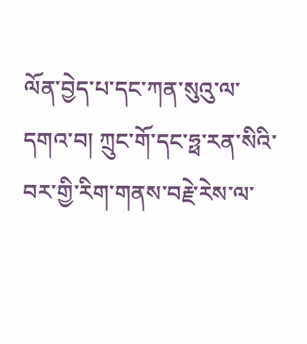ལོན་བྱེད་པ་དང་ཀན་སུའུ་ལ་དགའ་བ། ཀྲུང་གོ་དང་ཧྥ་རན་སིའི་བར་གྱི་རིག་གནས་བརྗེ་རེས་ལ་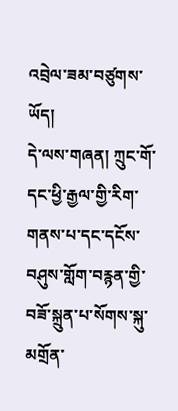འབྲེལ་ཟམ་བཙུགས་ཡོད།
དེ་ལས་གཞན། ཀྲུང་གོ་དང་ཕྱི་རྒྱལ་གྱི་རིག་གནས་པ་དང་དངོས་བཤུས་གློག་བརྙན་གྱི་བཟོ་སྐྲུན་པ་སོགས་སྐུ་མགྲོན་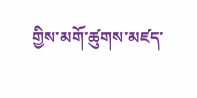གྱིས་མགོ་ཚུགས་མཛད་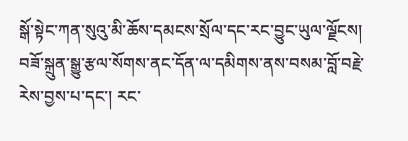སྒོ་སྟེང་ཀན་སུའུ་མི་ཆོས་དམངས་སྲོལ་དང་རང་བྱུང་ཡུལ་ལྗོངས། བཟོ་སྐྲུན་སྒྱུ་རྩལ་སོགས་ནང་དོན་ལ་དམིགས་ནས་བསམ་བློ་བརྗེ་རེས་བྱས་པ་དང་། རང་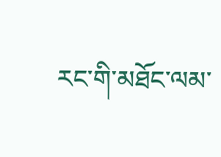རང་གི་མཐོང་ལམ་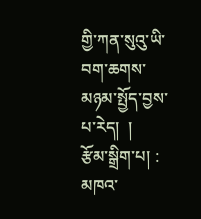གྱི་ཀན་སུའུ་ཡི་བག་ཆགས་མཉམ་སྤྱོད་བྱས་པ་རེད།  །
རྩོམ་སྒྲིག་པ། : མཁའ་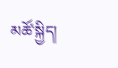མཚོ་སྐྱིད།